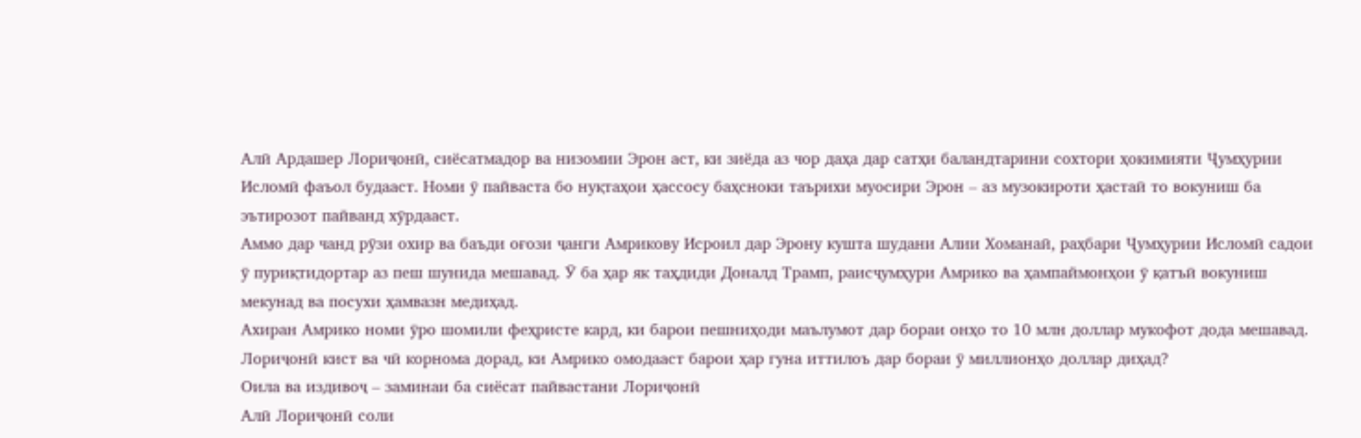Алӣ Ардашер Лориҷонӣ, сиёсатмадор ва низомии Эрон аст, ки зиёда аз чор даҳа дар сатҳи баландтарини сохтори ҳокимияти Ҷумҳурии Исломӣ фаъол будааст. Номи ӯ пайваста бо нуқтаҳои ҳассосу баҳсноки таърихи муосири Эрон – аз музокироти ҳастаӣ то вокуниш ба эътирозот пайванд хӯрдааст.
Аммо дар чанд рӯзи охир ва баъди оғози ҷанги Амрикову Исроил дар Эрону кушта шудани Алии Хоманаӣ, раҳбари Ҷумҳурии Исломӣ садои ӯ пуриқтидортар аз пеш шунида мешавад. Ӯ ба ҳар як таҳдиди Доналд Трамп, раисҷумҳури Амрико ва ҳампаймонҳои ӯ қатъӣ вокуниш мекунад ва посухи ҳамвазн медиҳад.
Ахиран Амрико номи ӯро шомили феҳристе кард, ки барои пешниҳоди маълумот дар бораи онҳо то 10 млн доллар мукофот дода мешавад.
Лориҷонӣ кист ва чӣ корнома дорад, ки Амрико омодааст барои ҳар гуна иттилоъ дар бораи ӯ миллионҳо доллар диҳад?
Оила ва издивоҷ – заминаи ба сиёсат пайвастани Лориҷонӣ
Алӣ Лориҷонӣ соли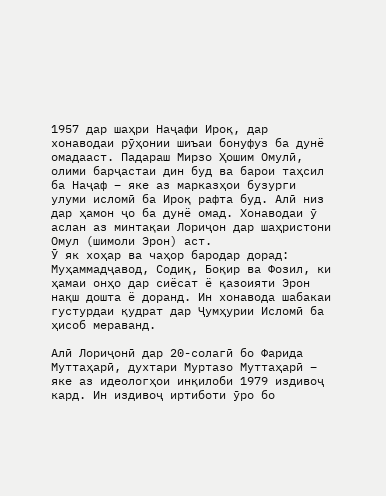1957 дар шаҳри Наҷафи Ироқ, дар хонаводаи рӯҳонии шиъаи бонуфуз ба дунё омадааст. Падараш Мирзо Ҳошим Омулӣ, олими барҷастаи дин буд ва барои таҳсил ба Наҷаф – яке аз марказҳои бузурги улуми исломӣ ба Ироқ рафта буд. Алӣ низ дар ҳамон ҷо ба дунё омад. Хонаводаи ӯ аслан аз минтақаи Лориҷон дар шаҳристони Омул (шимоли Эрон) аст.
Ӯ як хоҳар ва чаҳор бародар дорад: Муҳаммадҷавод, Содиқ, Боқир ва Фозил, ки ҳамаи онҳо дар сиёсат ё қазоияти Эрон нақш дошта ё доранд. Ин хонавода шабакаи густурдаи қудрат дар Ҷумҳурии Исломӣ ба ҳисоб мераванд.

Алӣ Лориҷонӣ дар 20-солагӣ бо Фарида Муттаҳарӣ, духтари Муртазо Муттаҳарӣ – яке аз идеологҳои инқилоби 1979 издивоҷ кард. Ин издивоҷ иртиботи ӯро бо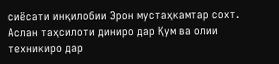сиёсати инқилобии Эрон мустаҳкамтар сохт.
Аслан таҳсилоти диниро дар Қум ва олии техникиро дар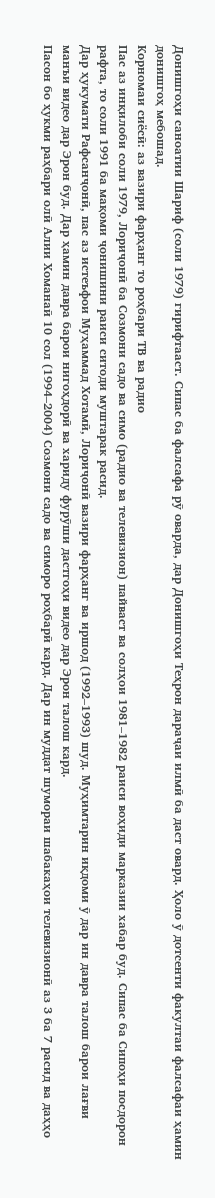Донишгоҳи саноатии Шариф (соли 1979) гирифтааст. Сипас ба фалсафа рӯ оварда, дар Донишгоҳи Теҳрон дараҷаи илмӣ ба даст овард. Ҳоло ӯ дотсенти факултаи фалсафаи ҳамин донишгоҳ мебошад.
Корномаи сиёсӣ: аз вазири фарҳанг то роҳбари ТВ ва радио
Пас аз инқилоби соли 1979, Лориҷонӣ ба Созмони садо ва симо (радио ва телевизион) пайваст ва солҳои 1981–1982 раиси воҳиди марказии хабар буд. Сипас ба Сипоҳи посдорон рафта, то соли 1991 ба мақоми ҷонишини раиси ситоди муштарак расид.
Дар ҳукумати Рафсанҷонӣ, пас аз истеъфои Муҳаммад Хотамӣ, Лориҷонӣ вазири фарҳанг ва иршод (1992–1993) шуд. Муҳимтарин иқдоми ӯ дар ин давра талош барои лағви манъи видео дар Эрон буд. Дар ҳамин давра барои нигоҳдорӣ ва хариду фурӯши дастгоҳи видео дар Эрон талош кард.
Пасон бо ҳукми раҳбари олӣ Алии Хоманаӣ 10 сол (1994–2004) Созмони садо ва симоро роҳбарӣ кард. Дар ин муддат шумораи шабакаҳои телевизионӣ аз 3 ба 7 расид ва даҳҳо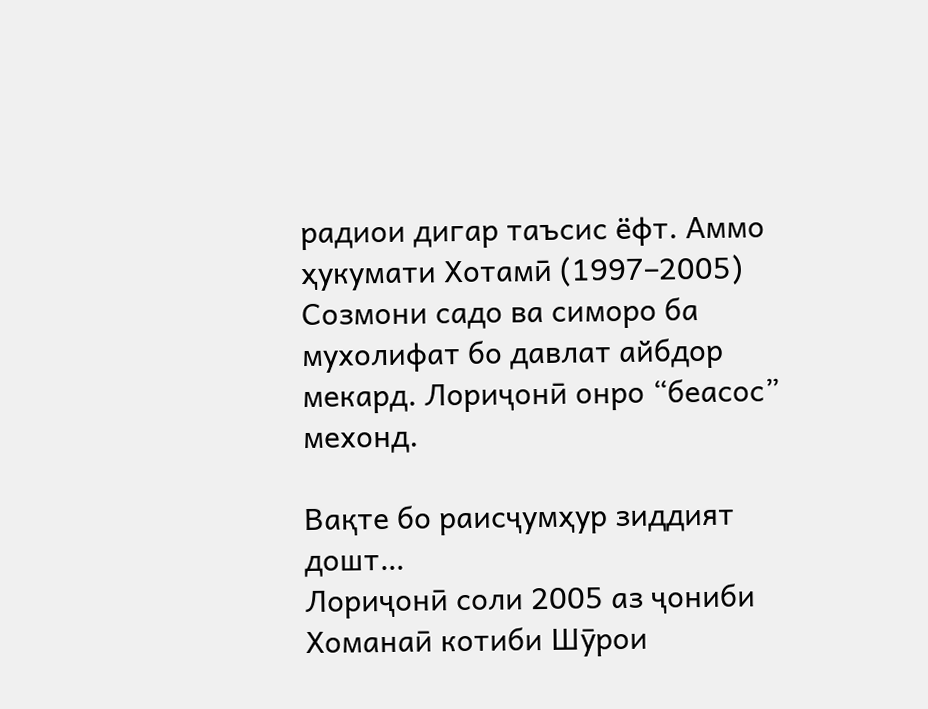радиои дигар таъсис ёфт. Аммо ҳукумати Хотамӣ (1997–2005) Созмони садо ва симоро ба мухолифат бо давлат айбдор мекард. Лориҷонӣ онро “беасос” мехонд.

Вақте бо раисҷумҳур зиддият дошт…
Лориҷонӣ соли 2005 аз ҷониби Хоманаӣ котиби Шӯрои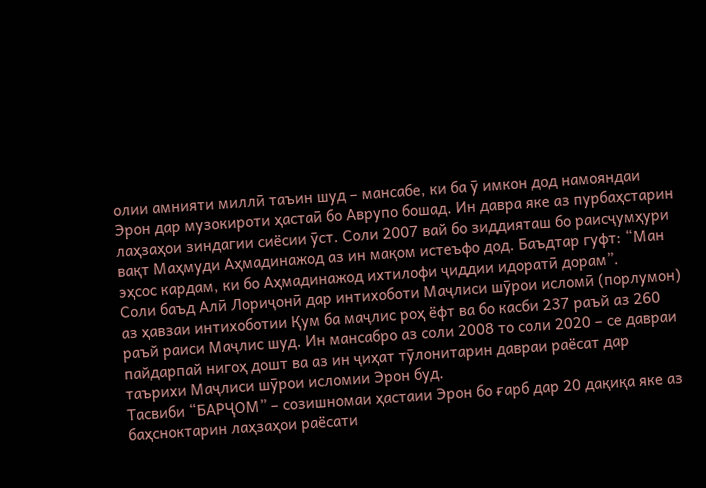олии амнияти миллӣ таъин шуд – мансабе, ки ба ӯ имкон дод намояндаи Эрон дар музокироти ҳастаӣ бо Аврупо бошад. Ин давра яке аз пурбаҳстарин лаҳзаҳои зиндагии сиёсии ӯст. Соли 2007 вай бо зиддияташ бо раисҷумҳури вақт Маҳмуди Аҳмадинажод аз ин мақом истеъфо дод. Баъдтар гуфт: “Ман эҳсос кардам, ки бо Аҳмадинажод ихтилофи ҷиддии идоратӣ дорам”.
Соли баъд Алӣ Лориҷонӣ дар интихоботи Маҷлиси шӯрои исломӣ (порлумон) аз ҳавзаи интихоботии Қум ба маҷлис роҳ ёфт ва бо касби 237 раъй аз 260 раъй раиси Маҷлис шуд. Ин мансабро аз соли 2008 то соли 2020 – се давраи пайдарпай нигоҳ дошт ва аз ин ҷиҳат тӯлонитарин давраи раёсат дар таърихи Маҷлиси шӯрои исломии Эрон буд.
Тасвиби “БАРҶОМ” – созишномаи ҳастаии Эрон бо ғарб дар 20 дақиқа яке аз баҳсноктарин лаҳзаҳои раёсати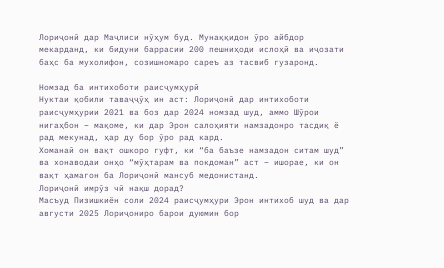Лориҷонӣ дар Маҷлиси нӯҳум буд. Мунаққидон ӯро айбдор мекарданд, ки бидуни баррасии 200 пешниҳоди ислоҳӣ ва иҷозати баҳс ба мухолифон, созишномаро сареъ аз тасвиб гузаронд.

Номзад ба интихоботи раисҷумҳурӣ
Нуктаи қобили таваҷҷӯҳ ин аст: Лориҷонӣ дар интихоботи раисҷумҳурии 2021 ва боз дар 2024 номзад шуд, аммо Шӯрои нигаҳбон – мақоме, ки дар Эрон салоҳияти намзадонро тасдиқ ё рад мекунад, ҳар ду бор ӯро рад кард.
Хоманаӣ он вақт ошкоро гуфт, ки “ба баъзе намзадон ситам шуд” ва хонаводаи онҳо “мӯҳтарам ва покдоман” аст – ишорае, ки он вақт ҳамагон ба Лориҷонӣ мансуб медонистанд.
Лориҷонӣ имрӯз чӣ нақш дорад?
Масъуд Пизишкиён соли 2024 раисҷумҳури Эрон интихоб шуд ва дар августи 2025 Лориҷониро барои дуюмин бор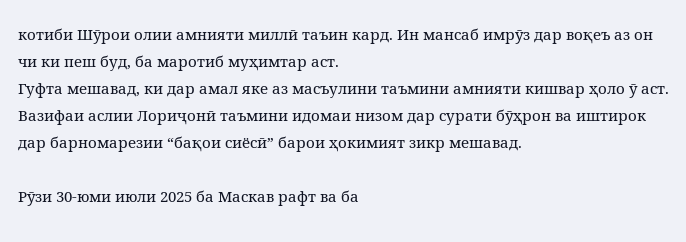котиби Шӯрои олии амнияти миллӣ таъин кард. Ин мансаб имрӯз дар воқеъ аз он чи ки пеш буд, ба маротиб муҳимтар аст.
Гуфта мешавад, ки дар амал яке аз масъулини таъмини амнияти кишвар ҳоло ӯ аст. Вазифаи аслии Лориҷонӣ таъмини идомаи низом дар сурати бӯҳрон ва иштирок дар барномарезии “бақои сиёсӣ” барои ҳокимият зикр мешавад.

Рӯзи 30-юми июли 2025 ба Маскав рафт ва ба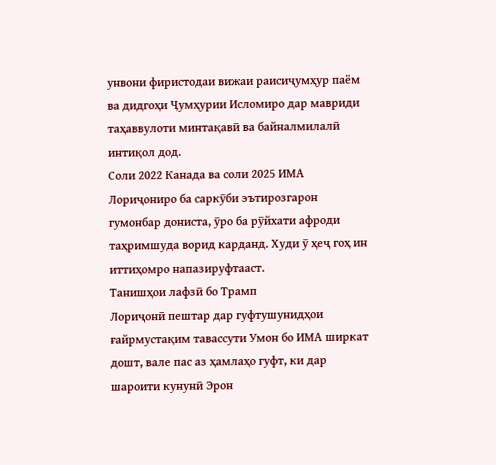унвони фиристодаи вижаи раисиҷумҳур паём ва дидгоҳи Ҷумҳурии Исломиро дар мавриди таҳаввулоти минтақавӣ ва байналмилалӣ интиқол дод.
Соли 2022 Канада ва соли 2025 ИМА Лориҷониро ба саркӯби эътирозгарон гумонбар дониста, ӯро ба рӯйхати афроди таҳримшуда ворид карданд. Худи ӯ ҳеҷ гоҳ ин иттиҳомро напазируфтааст.
Танишҳои лафзӣ бо Трамп
Лориҷонӣ пештар дар гуфтушунидҳои ғайрмустақим тавассути Умон бо ИМА ширкат дошт, вале пас аз ҳамлаҳо гуфт, ки дар шароити кунунӣ Эрон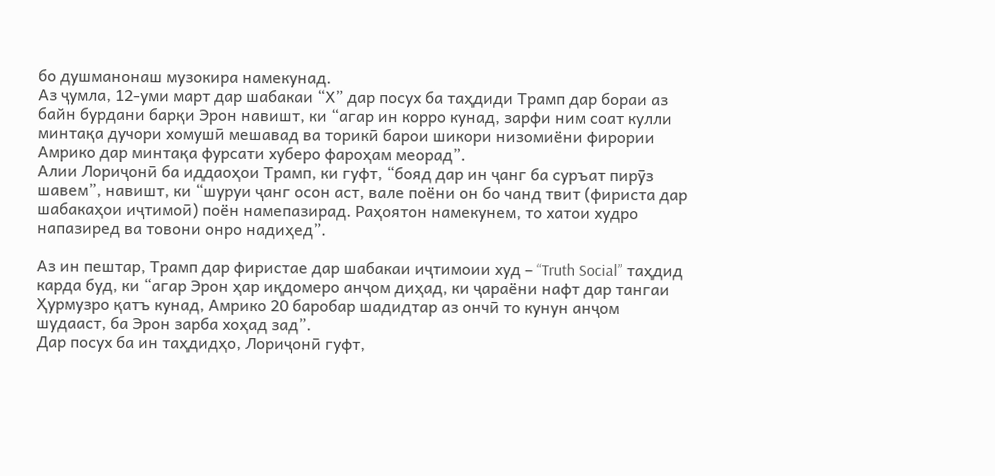бо душманонаш музокира намекунад.
Аз ҷумла, 12-уми март дар шабакаи “Х” дар посух ба таҳдиди Трамп дар бораи аз байн бурдани барқи Эрон навишт, ки “агар ин корро кунад, зарфи ним соат кулли минтақа дучори хомушӣ мешавад ва торикӣ барои шикори низомиёни фирории Амрико дар минтақа фурсати хуберо фароҳам меорад”.
Алии Лориҷонӣ ба иддаоҳои Трамп, ки гуфт, “бояд дар ин ҷанг ба суръат пирӯз шавем”, навишт, ки “шуруи ҷанг осон аст, вале поёни он бо чанд твит (фириста дар шабакаҳои иҷтимоӣ) поён намепазирад. Раҳоятон намекунем, то хатои худро напазиред ва товони онро надиҳед”.

Аз ин пештар, Трамп дар фиристае дар шабакаи иҷтимоии худ – “Truth Social” таҳдид карда буд, ки “агар Эрон ҳар иқдомеро анҷом диҳад, ки ҷараёни нафт дар тангаи Ҳурмузро қатъ кунад, Амрико 20 баробар шадидтар аз ончӣ то кунун анҷом шудааст, ба Эрон зарба хоҳад зад”.
Дар посух ба ин таҳдидҳо, Лориҷонӣ гуфт,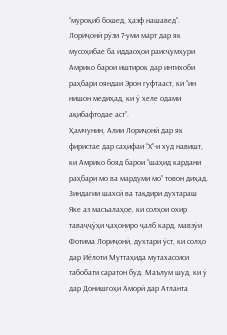“муроқиб бошед, ҳазф нашавед”.
Лориҷонӣ рӯзи 7-уми март дар як мусоҳибае ба иддаоҳои раисҷумҳури Амрико барои иштирок дар интихоби раҳбари ояндаи Эрон гуфтааст, ки “ин нишон медиҳад, ки ӯ хеле одами ақибафтодае аст”.
Ҳамчунин, Алии Лориҷонӣ дар як фиристае дар саҳифаи “Х”-и худ навишт, ки Амрико бояд барои “шаҳид кардани раҳбари мо ва мардуми мо” товон диҳад.
Зиндагии шахсӣ ва тақдири духтараш
Яке аз масъалаҳое, ки солҳои охир таваҷҷӯҳи ҷаҳониро ҷалб кард, мавзӯи Фотима Лориҷонӣ, духтари ӯст, ки солҳо дар Иёлоти Муттаҳида мутахассиси табобати саратон буд. Маълум шуд, ки ӯ дар Донишгоҳи Аморӣ дар Атланта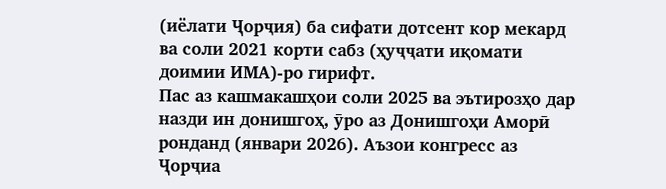(иёлати Ҷорҷия) ба сифати дотсент кор мекард ва соли 2021 корти сабз (ҳуҷҷати иқомати доимии ИМА)-ро гирифт.
Пас аз кашмакашҳои соли 2025 ва эътирозҳо дар назди ин донишгоҳ, ӯро аз Донишгоҳи Аморӣ ронданд (январи 2026). Аъзои конгресс аз Ҷорҷиа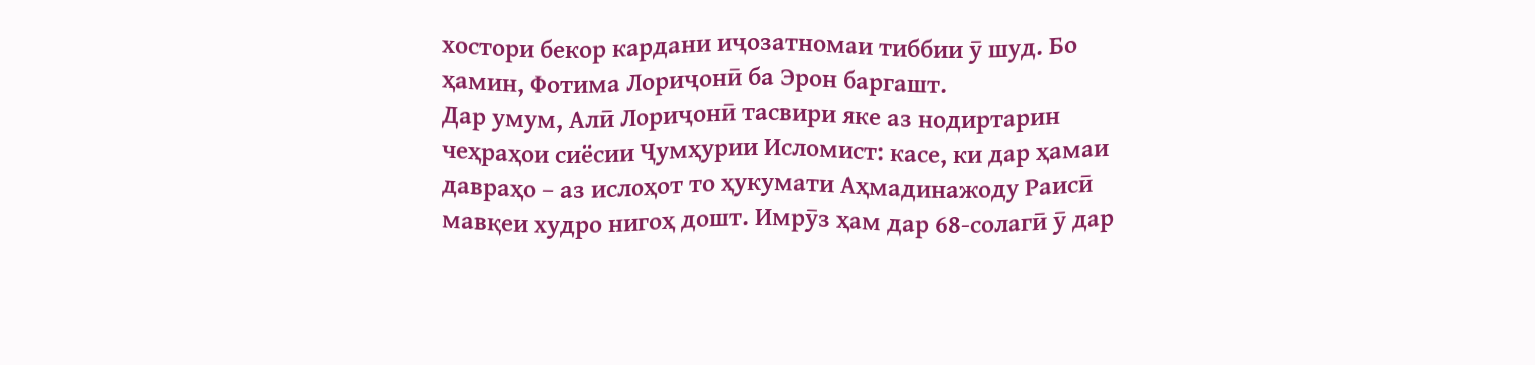хостори бекор кардани иҷозатномаи тиббии ӯ шуд. Бо ҳамин, Фотима Лориҷонӣ ба Эрон баргашт.
Дар умум, Алӣ Лориҷонӣ тасвири яке аз нодиртарин чеҳраҳои сиёсии Ҷумҳурии Исломист: касе, ки дар ҳамаи давраҳо – аз ислоҳот то ҳукумати Аҳмадинажоду Раисӣ мавқеи худро нигоҳ дошт. Имрӯз ҳам дар 68-солагӣ ӯ дар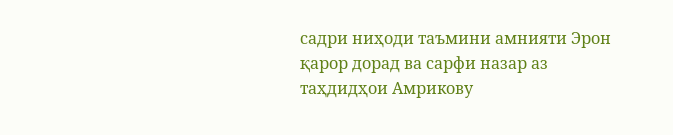садри ниҳоди таъмини амнияти Эрон қарор дорад ва сарфи назар аз таҳдидҳои Амрикову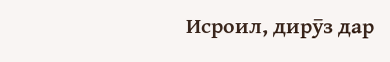Исроил, дирӯз дар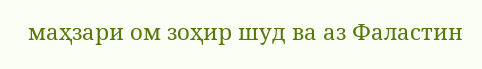маҳзари ом зоҳир шуд ва аз Фаластин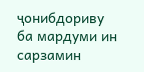ҷонибдориву ба мардуми ин сарзамин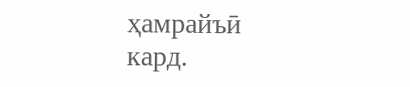ҳамрайъӣ кард.